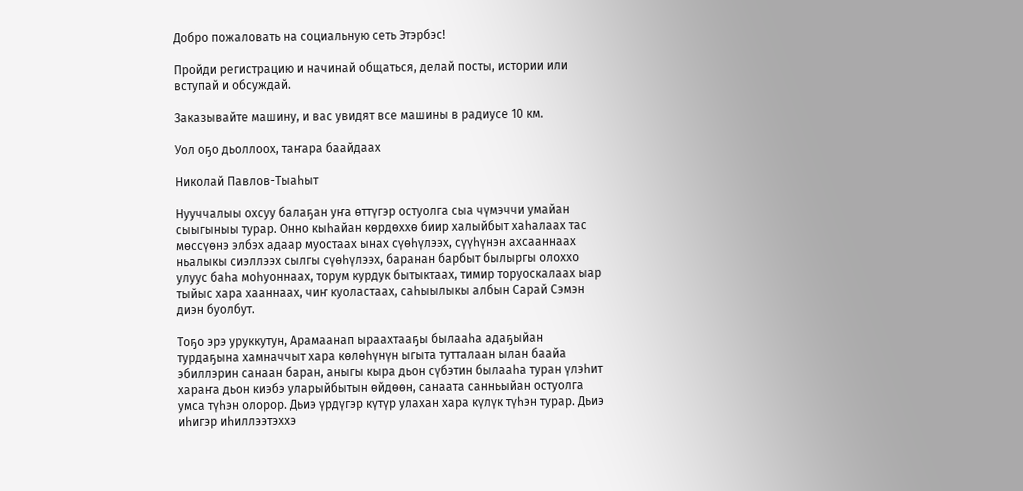Добро пожаловать на социальную сеть Этэрбэс!

Пройди регистрацию и начинай общаться, делай посты, истории или вступай и обсуждай.

Заказывайте машину, и вас увидят все машины в радиусе 10 км.

Уол оҕо дьоллоох, таҥара баайдаах

Николай Павлов-Тыаһыт

Нууччалыы охсуу балаҕан уҥа өттүгэр остуолга сыа чүмэччи умайан сыыгыныы турар. Онно кыһайан көрдөххө биир халыйбыт хаһалаах тас мөссүөнэ элбэх адаар муостаах ынах сүөһүлээх, сүүһүнэн ахсааннаах ньалыкы сиэллээх сылгы сүөһүлээх, баранан барбыт былыргы олоххо улуус баһа моһуоннаах, торум курдук бытыктаах, тимир торуоскалаах ыар тыйыс хара хааннаах, чиҥ куоластаах, саһыылыкы албын Сарай Сэмэн диэн буолбут.

Тоҕо эрэ уруккутун, Арамаанап ыраахтааҕы былааһа адаҕыйан турдаҕына хамначчыт хара көлөһүнүн ыгыта тутталаан ылан баайа эбиллэрин санаан баран, аныгы кыра дьон сүбэтин былааһа туран үлэһит хараҥа дьон киэбэ уларыйбытын өйдөөн, санаата санньыйан остуолга умса түһэн олорор. Дьиэ үрдүгэр күтүр улахан хара күлүк түһэн турар. Дьиэ иһигэр иһиллээтэххэ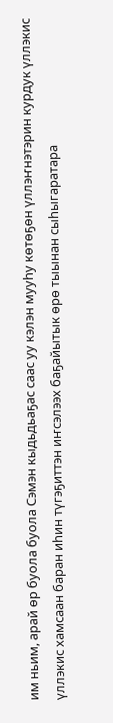им ньим, арай өр буола буола Сэмэн кыдьдьаҕас саас уу кэлэн мууһу көтөҕөн үллэҥнэтэрин курдук үллэкис үллэкис хамсаан баран иһин түгэҕиттэн иҥсэлээх баҕайытык өрө тыынан сыһыгаратара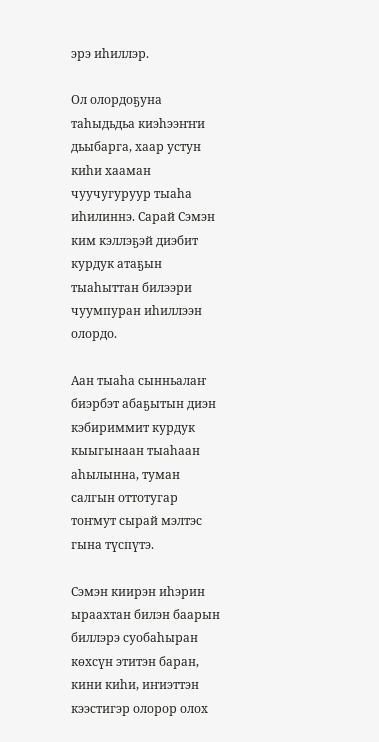эрэ иһиллэр.

Ол олордоҕуна таһыдьдьа киэһээҥҥи дьыбарга, хаар устун киһи хааман чуучугуруур тыаһа иһилиннэ. Сарай Сэмэн ким кэллэҕэй диэбит курдук атаҕын тыаһыттан билээри чуумпуран иһиллээн олордо.

Аан тыаһа сынньалаҥ биэрбэт абаҕытын диэн кэбириммит курдук кыыгынаан тыаһаан аһылынна, туман салгын оттотугар тоҥмут сырай мэлтэс гына түспүтэ.

Сэмэн киирэн иһэрин ыраахтан билэн баарын биллэрэ суобаһыран көхсүн этитэн баран, кини киһи, иҥиэттэн кээстигэр олорор олох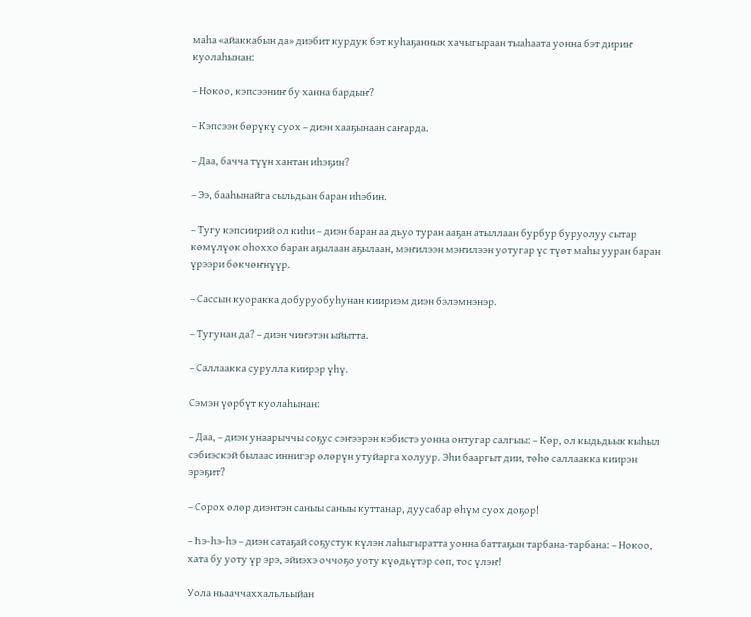маһа «айаккабын да» диэбит курдук бэт куһаҕаннык хачыгыраан тыаһаата уонна бэт дириҥ куолаһынан:

– Нокоо, кэпсээниҥ бу ханна бардыҥ?

– Кэпсээн бөрүкү суох – диэн хааҕынаан саҥарда.

– Даа, бачча түүн хантан иһэҕин?

– Ээ, бааһынайга сыльдьан баран иһэбин.

– Тугу кэпсиирий ол киһи – диэн баран аа дьуо туран ааҕан атыллаан бурбур буруолуу сытар көмүлүөк оһоххо баран аҕылаан аҕылаан, мэҥилээн мэҥилээн уотугар үс түөт маһы ууран баран үрээри бөкчөҥнүүр.

– Сассын куоракка добуруобуһунан киириэм диэн бэлэмнэнэр.

– Тугунан да? – диэн чиҥэтэн ыйытта.

– Саллаакка сурулла киирэр үһү.

Сэмэн үөрбүт куолаһынан:

– Даа, – диэн унаарыччы соҕус сэҥээрэн кэбистэ уонна онтугар салгыы: – Көр, ол кыдьдьык кыһыл сэбиэскэй былаас иннигэр өлөрүн утуйарга холуур. Эһи бааргыт дии, төһө саллаакка киирэн эрэҕит?

– Сорох өлөр диэнтэн саныы саныы куттанар, дуусабар өһүм суох доҕор!

– Һэ-һэ-һэ – диэн сатаҕай соҕустук күлэн лаһыгыратта уонна баттаҕын тарбана-тарбана: – Нокоо, хата бу уоту үр эрэ, эйиэхэ оччоҕо уоту күөдьүтэр сөп, тос үлэҥ!

Уола ньааччаххальльыйан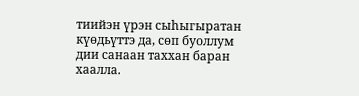тиийэн үрэн сыһыгыратан күөдьүттэ да, сөп буоллум дии санаан таххан баран хаалла.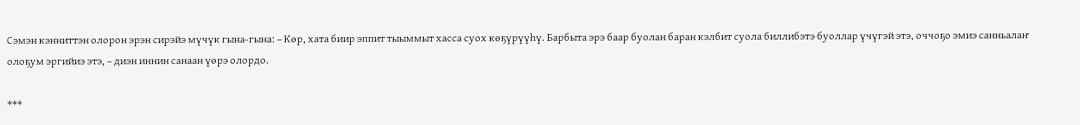Сэмэн кэнниттэн олорон эрэн сирэйэ мүчүк гына-гына: – Көр, хата биир эппит тыыммыт хасса суох көҕүрүүһү. Барбыта эрэ баар буолан баран кэлбит суола биллибэтэ буоллар үчүгэй этэ, оччоҕо эмиэ санньалаҥ олоҕум эргийиэ этэ, – диэн иннин санаан үөрэ олордо.

***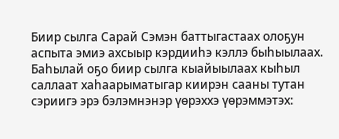Биир сылга Сарай Сэмэн баттыгастаах олоҕун аспыта эмиэ ахсыыр кэрдииһэ кэллэ быһыылаах. Баһылай оҕо биир сылга кыайыылаах кыһыл саллаат хаһаарыматыгар киирэн сааны тутан сэриигэ эрэ бэлэмнэнэр үөрэххэ үөрэммэтэх: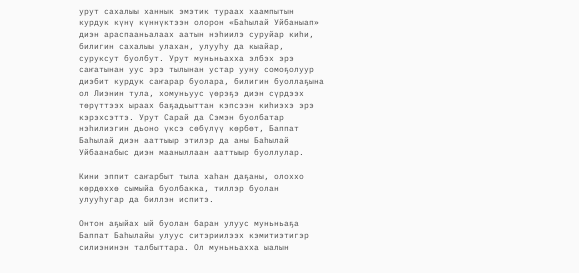урут сахалыы ханнык эмэтик тураах хаампытын курдук күнү күннүктээн олорон «Баһылай Уйбаныап» диэн араспааньалаах аатын нэһиилэ суруйар киһи, билигин сахалыы улахан, улууһу да кыайар, суруксут буолбут. Урут муньньахха элбэх эрэ саҥатынан уус эрэ тылынан устар ууну сомоҕолуур диэбит курдук саҥарар буолара, билигин буоллаҕына ол Лиэнин тула, хомуньуус үөрэҕэ диэн сүрдээх төрүттээх ыраах баҕадьыттан кэпсээн киһиэхэ эрэ кэрэхсэттэ. Урут Сарай да Сэмэн буолбатар нэһилиэгин дьоно үксэ сөбүлүү көрбөт, Баппат Баһылай диэн ааттыыр этилэр да аны Баһылай Уйбаанабыс диэн мааныллаан ааттыыр буоллулар.

Кини эппит саҥарбыт тыла хаһан даҕаны, олоххо көрдөххө сымыйа буолбакка, тиллэр буолан улууһугар да биллэн испитэ.

Онтон аҕыйах ый буолан баран улуус муньньаҕа Баппат Баһылайы улуус ситэриилээх кэмитиэтигэр силиэнинэн талбыттара. Ол муньньахха ыалын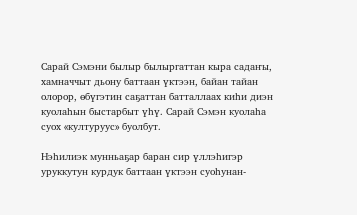Сарай Сэмэни былыр былыргаттан кыра садаҥы, хамначчыт дьону баттаан үктээн, байан тайан олорор, өбүгэтин саҕаттан батталлаах киһи диэн куолаһын быстарбыт үһү. Сарай Сэмэн куолаһа суох «културуус» буолбут.

Нэһилиэк мунньаҕар баран сир үллэһигэр уруккутун курдук баттаан үктээн суоһунан-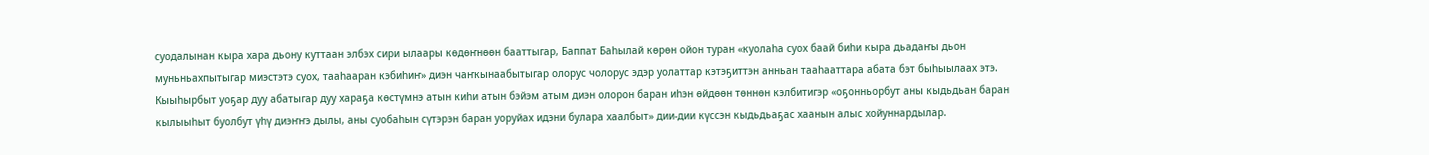суодалынан кыра хара дьону куттаан элбэх сири ылаары көдөҥнөөн бааттыгар, Баппат Баһылай көрөн ойон туран «куолаһа суох баай биһи кыра дьадаҥы дьон муньньахпытыгар миэстэтэ суох, тааһааран кэбиһиҥ» диэн чаҥкынаабытыгар олорус чолорус эдэр уолаттар кэтэҕиттэн анньан тааһааттара абата бэт быһыылаах этэ. Кыыһырбыт уоҕар дуу абатыгар дуу хараҕа көстүмнэ атын киһи атын бэйэм атым диэн олорон баран иһэн өйдөөн төннөн кэлбитигэр «оҕонньорбут аны кыдьдьан баран кылыыһыт буолбут үһү диэҥҥэ дылы, аны суобаһын сүтэрэн баран уоруйах идэни булара хаалбыт» дии-дии күссэн кыдьдьаҕас хаанын алыс хойуннардылар.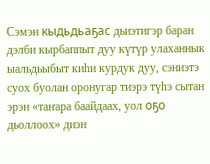Сэмэн кыдьдьаҕас дьиэтигэр баран дэлби кырбаппыт дуу күтүр улаханнык ыальдьыбыт киһи курдук дуу, сэниэтэ суох буолан оронугар тиэрэ түһэ сытан эрэн «таҥара баайдаах, уол оҕо дьоллоох» диэн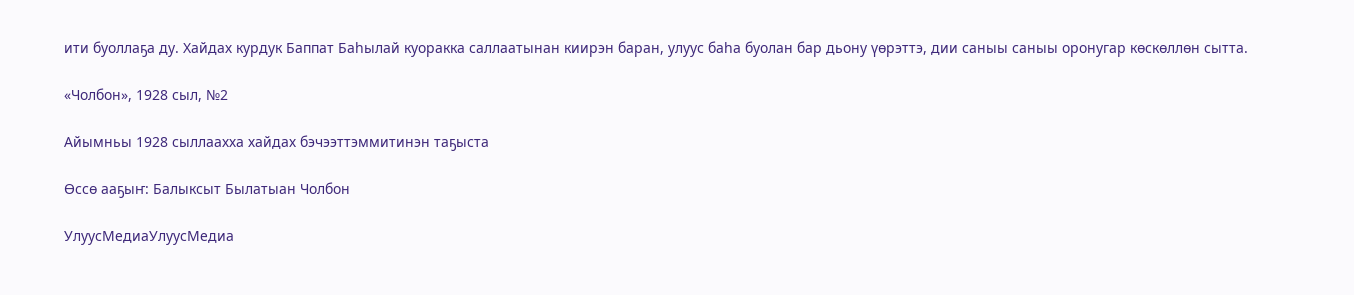ити буоллаҕа ду. Хайдах курдук Баппат Баһылай куоракка саллаатынан киирэн баран, улуус баһа буолан бар дьону үөрэттэ, дии саныы саныы оронугар көскөллөн сытта.

«Чолбон», 1928 сыл, №2

Айымньы 1928 сыллаахха хайдах бэчээттэммитинэн таҕыста

Өссө ааҕыҥ: Балыксыт Былатыан Чолбон

УлуусМедиаУлуусМедиа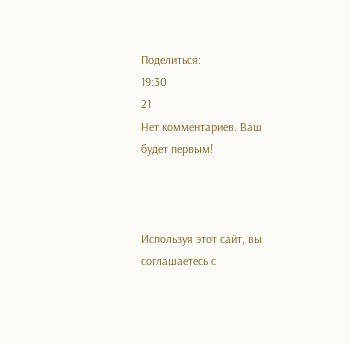Поделиться:
19:30
21
Нет комментариев. Ваш будет первым!



Используя этот сайт, вы соглашаетесь с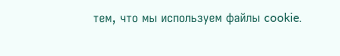тем, что мы используем файлы cookie.